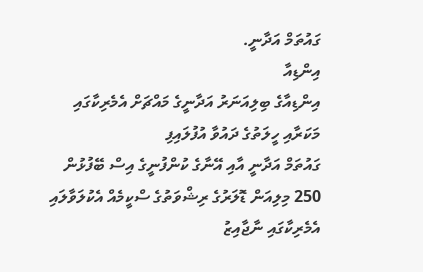ގައުތަމް އަދާނީ.
އިންޑިއާ
އިންޑިއާގެ ބިލިއަނަރު އަދާނީގެ މައްޗަށް އެމެރިކާގައި މަކަރާއި ހީލަތުގެ ދައުވާ އުފުލައިފި
ގައުތަމް އަދާނީ އާއި އޭނާގެ ކުންފުނީގެ އިސް ބޭފުޅުން 250 މިލިއަން ޑޮލަރުގެ ރިޝްވަތުގެ ސްކީމެއް އެކުލަވާލައި އެމެރިކާގައި ނާޖާއިޒު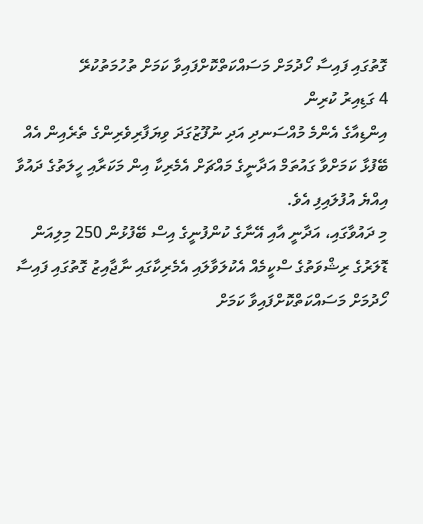ގޮތުގައި ފައިސާ ހޯދުމަށް މަސައްކަތްކޮށްފައިވާ ކަމަށް ތުހުމަތުކުރޭ
4 ގަޑިއިރު ކުރިން
އިންޑިއާގެ އެންމެ މުއްސަނދި އަދި ނުފޫޒުގަދަ ވިޔަފާރިވެރިންގެ ތެރެއިން އެއް ބޭފުޅާ ކަމަށްވާ ގައުތަމް އަދާނީގެ މައްޗަށް އެމެރިކާ އިން މަކަރާއި ހީލަތުގެ ދައުވާ އިއްޔެ އުފުލައިފި އެވެ.
މި ދައުވާގައި، އަދާނީ އާއި އޭނާގެ ކުންފުނީގެ އިސް ބޭފުޅުން 250 މިލިއަން ޑޮލަރުގެ ރިޝްވަތުގެ ސްކީމެއް އެކުލަވާލައި އެމެރިކާގައި ނާޖާއިޒު ގޮތުގައި ފައިސާ ހޯދުމަށް މަސައްކަތްކޮށްފައިވާ ކަމަށް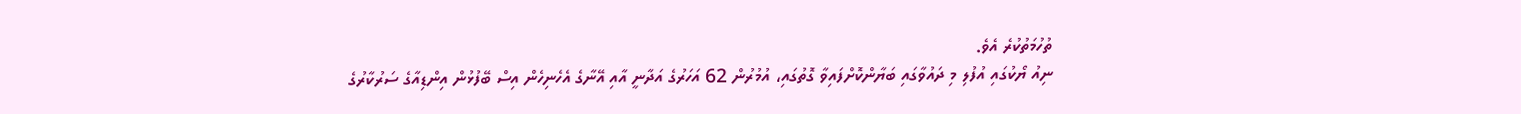ތުހުމަތުކުރެ އެވެ.
ނިއު ޔޯކުގައި އުފުލި މި ދައުވާގައި ބަޔާންކޮށްފައިވާ ގޮތުގައި، އުމުރުން 62 އަހަރުގެ އަދާނީ އާއި އޭނާގެ އެހެނިހެން އިސް ބޭފުޅުން އިންޑިއާގެ ސަރުކާރުގެ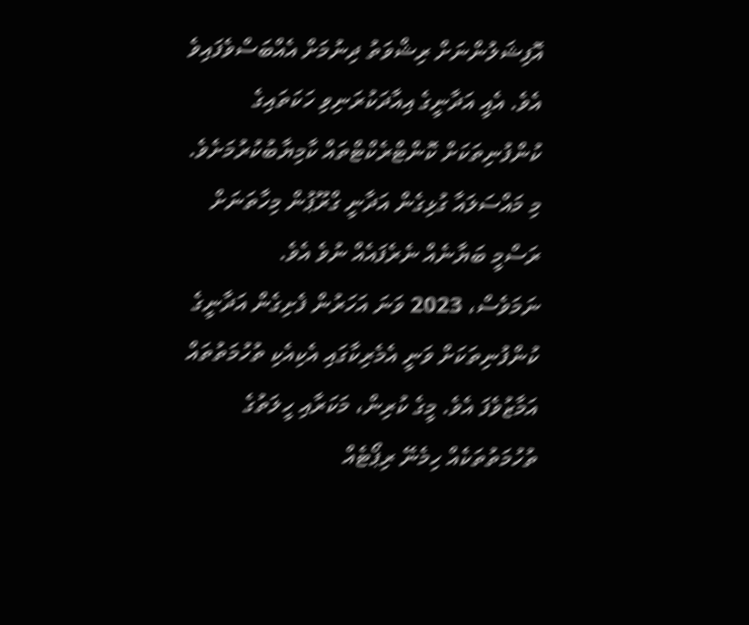އޮފިޝަލުންނަށް ރިޝްވަތު ދިނުމަށް އެއްބަސްވެފައިވެ އެވެ. އެއީ އަދާނީގެ އިއާދަކުރަނިވި ހަކަތައިގެ ކުންފުނިތަކަށް ކޮންޓްރެކްޓްތައް ކާމިޔާބުކުރުމަށެވެ.
މި މައްސަލައާ ގުޅިގެން އަދާނީ ގްރޫޕުން މިހާތަނަށް ރަސްމީ ބަޔާނެއް ނެރެފައެއް ނުވެ އެވެ.
ނަމަވެސް، 2023 ވަނަ އަހަރުން ފެށިގެން އަދާނީގެ ކުންފުނިތަކަށް ވަނީ އެމެރިކާގައި އެކިއެކި ތުހުމަތުތައް އަމާޒުވެފަ އެވެ. މީގެ ކުރިން، މަކަރާއި ހީލަތުގެ ތުހުމަތުތަކެއް ހިމެނޭ ރިޕޯޓެއް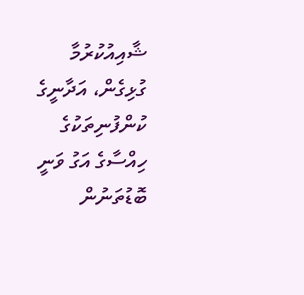ޝާއިއުކުރުމާ ގުޅިގެން، އަދާނީގެ ކުންފުނިތަކުގެ ހިއްސާގެ އަގު ވަނީ ބޮޑުތަނުން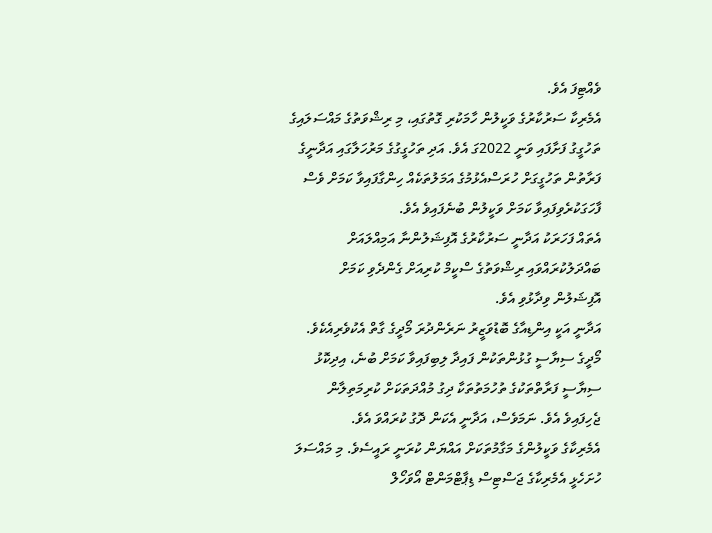ވެއްޓިފަ އެވެ.
އެމެރިކާ ސަރުކާރުގެ ވަކީލުން ހާމަކުރި ގޮތުގައި، މި ރިޝްވަތުގެ މައްސަލައިގެ ތަހުގީގު ފަށާފައި ވަނީ 2022ގަ އެވެ. އަދި ތަހުގީގުގެ މަރުހަލާގައި އަދާނީގެ ފަރާތުން ތަހުގީގަށް ހުރަސްއެޅުމުގެ އަމަލުތަކެއް ހިންގާފައިވާ ކަމަށް ވެސް ފާހަގަކުރެވިފައިވާ ކަމަށް ވަކީލުން ބުނެފައިވެ އެވެ.
އެތައް ފަހަރަކު އަދާނީ ސަރުކާރުގެ އޮފިޝަލުންނާ އަމިއްލައަށް ބައްދަލުކުރައްވައި ރިޝްވަތުގެ ސްކީމް ކުރިއަށް ގެންދެވި ކަމަށް އޮފިޝަލުން ވިދާޅުވި އެވެ.
އަދާނީ އަކީ އިންޑިއާގެ ބޮޑުވަޒީރު ނަރެންދުރަ މޯދީގެ ގާތް އެކުވެރިއެކެވެ. މޯދީގެ ސިޔާސީ ގުޅުންތަކުން ފައިދާ ލިބިފައިވާ ކަމަށް ބުނެ، އިދިކޮޅު ސިޔާސީ ފަރާތްތަކުގެ ތުހުމަތުތަކާ ދިގު މުއްދަތަކަށް ކުރިމަތިލާން ޖެހިފައިވެ އެވެ. ނަމަވެސް، އަދާނީ އެކަން ދޮގު ކުރައްވަ އެވެ.
އެމެރިކާގެ ވަކީލުންގެ މަގާމުތަކަށް އައްޔަން ކުރަނީ ރައީސެވެ. މި މައްސަލަ ހުށަހެޅީ އެމެރިކާގެ ޖަސްޓިސް ޑިޕާޓްމަންޓް އޯވަހޯލް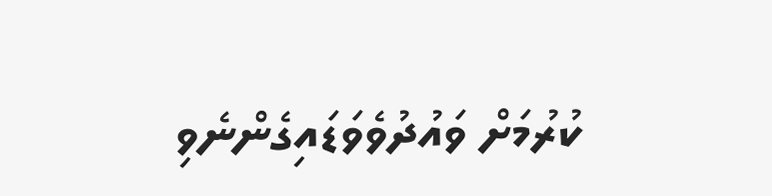ކުރުމަށް ވައުދުވެވަޑައިގެންނެވި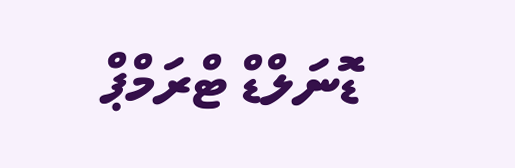ޑޮނަލްޑް ޓްރަމްޕް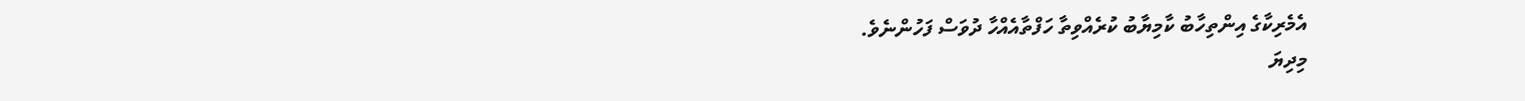އެމެރިކާގެ އިންތިހާބު ކާމިޔާބު ކުރެއްވިތާ ހަފްތާއެއްހާ ދުވަސް ފަހުންނެވެ.
މިދިޔަ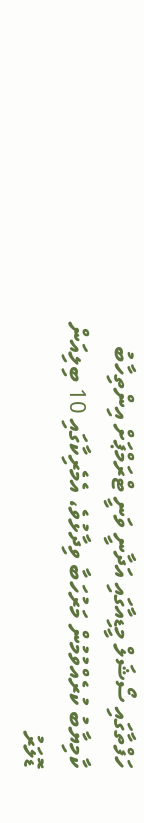ހަފްތާގައި ސޯޝަލް މީޑިއާގައި އަދާނީ ވަނީ ޓްރަމްޕަށް އިންތިހާބު ކާމިޔާބު ކުރެއްވުމުން މަރުހަބާ ވިދާޅުވެ، އެމެރިކާގައި 10 ބިލިއަން ޑޮލަރު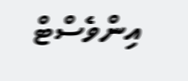އިންވެސްޓް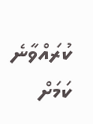ކުރައްވާނެ ކަމަށް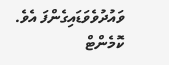ވައުދުވެވަޑައިގެންފަ އެވެ.
ކޮމެންޓް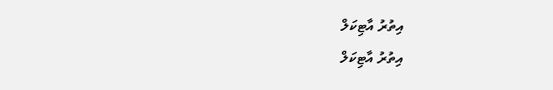އިތުރު އާޓިކަލް
އިތުރު އާޓިކަލް